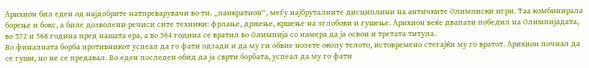Арихион бил еден од најдобрите натпреварувачи во тн. „панкратион“, меѓу најбруталните дисциплини на античките Олимписки игри. Таа комбинирала борење и бокс, а биле дозволени речиси сите техники: фрлање, држење, кршење на зглобови и гушење. Арихион веќе двапати победил на Олимпијадата, во 572 и 568 година пред нашата ера, а во 564 година се вратил во Олимпија со намера да ја освои и третата титула.
Во финалната борба противникот успеал да го фати одзади и да му ги обвие нозете околу телото, истовремено стегајќи му го вратот. Арихион почнал да се гуши, но не се предавал. Во еден последен обид да ја сврти борбата, успеал да му го фати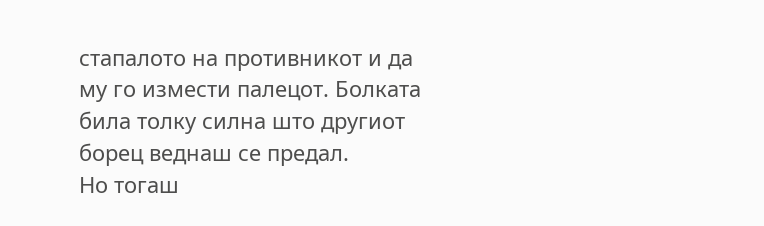стапалото на противникот и да му го измести палецот. Болката била толку силна што другиот борец веднаш се предал.
Но тогаш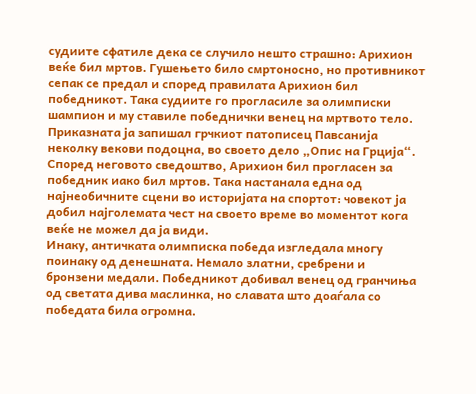судиите сфатиле дека се случило нешто страшно: Арихион веќе бил мртов. Гушењето било смртоносно, но противникот сепак се предал и според правилата Арихион бил победникот. Така судиите го прогласиле за олимписки шампион и му ставиле победнички венец на мртвото тело.
Приказната ја запишал грчкиот патописец Павсанија неколку векови подоцна, во своето дело „Опис на Грција“. Според неговото сведоштво, Арихион бил прогласен за победник иако бил мртов. Така настанала една од најнеобичните сцени во историјата на спортот: човекот ја добил најголемата чест на своето време во моментот кога веќе не можел да ја види.
Инаку, античката олимписка победа изгледала многу поинаку од денешната. Немало златни, сребрени и бронзени медали. Победникот добивал венец од гранчиња од светата дива маслинка, но славата што доаѓала со победата била огромна.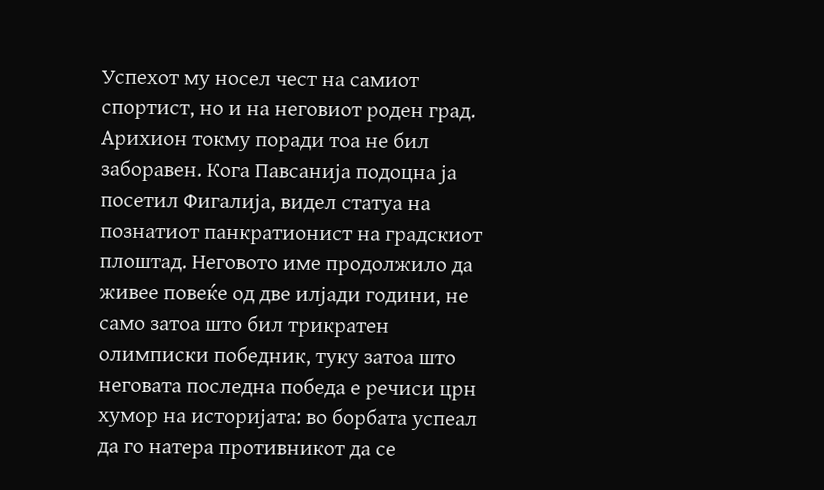Успехот му носел чест на самиот спортист, но и на неговиот роден град.
Арихион токму поради тоа не бил заборавен. Кога Павсанија подоцна ја посетил Фигалија, видел статуа на познатиот панкратионист на градскиот плоштад. Неговото име продолжило да живее повеќе од две илјади години, не само затоа што бил трикратен олимписки победник, туку затоа што неговата последна победа е речиси црн хумор на историјата: во борбата успеал да го натера противникот да се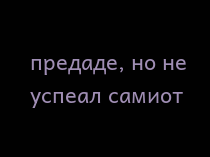предаде, но не успеал самиот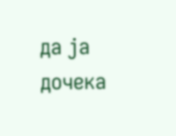да ја дочека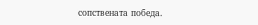сопствената победа.